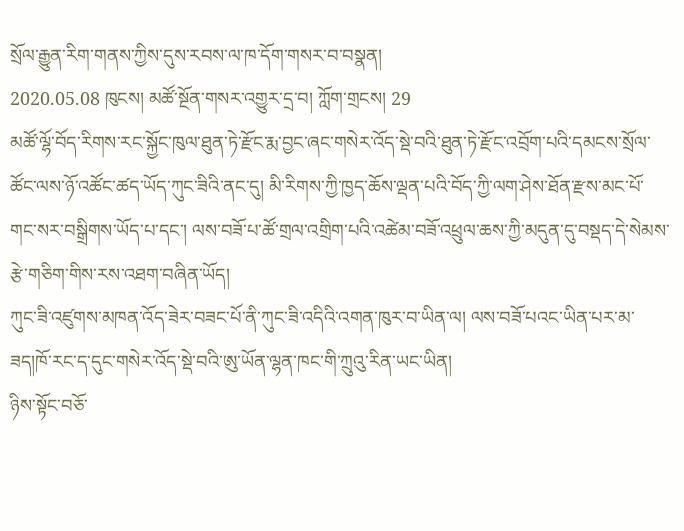སྲོལ་རྒྱུན་རིག་གནས་ཀྱིས་དུས་རབས་ལ་ཁ་དོག་གསར་བ་བསྣན།
2020.05.08 ཁུངས། མཚོ་སྔོན་གསར་འགྱུར་དྲ་བ། ཀློག་གྲངས། 29
མཚོ་ལྷོ་བོད་རིགས་རང་སྐྱོང་ཁུལ་ཐུན་ཏེ་རྫོང་རྨ་བྱང་ཞང་གསེར་འོད་སྡེ་བའི་ཐུན་ཏེ་རྫོང་འབྲོག་པའི་དམངས་སྲོལ་ཚོང་ལས་ཉོ་འཚོང་ཚད་ཡོད་ཀུང་ཟིའི་ནང་དུ། མི་རིགས་ཀྱི་ཁྱད་ཆོས་ལྡན་པའི་བོད་ཀྱི་ལག་ཤེས་ཐོན་རྫས་མང་པོ་གང་སར་བསྒྲིགས་ཡོད་པ་དང་། ལས་བཟོ་པ་ཚོ་གྲལ་འགྲིག་པའི་འཚེམ་བཟོ་འཕྲུལ་ཆས་ཀྱི་མདུན་དུ་བསྡད་དེ་སེམས་རྩེ་གཅིག་གིས་རས་འཐག་བཞིན་ཡོད།
ཀུང་ཟི་འཛུགས་མཁན་འོད་ཟེར་བཟང་པོ་ནི་ཀུང་ཟི་འདིའི་འགན་ཁུར་བ་ཡིན་ལ། ལས་བཟོ་པའང་ཡིན་པར་མ་ཟད།ཁོ་རང་ད་དུང་གསེར་འོད་སྡེ་བའི་ཨུ་ཡོན་ལྷན་ཁང་གི་ཀྲུའུ་རིན་ཡང་ཡིན།
ཉིས་སྟོང་བཅོ་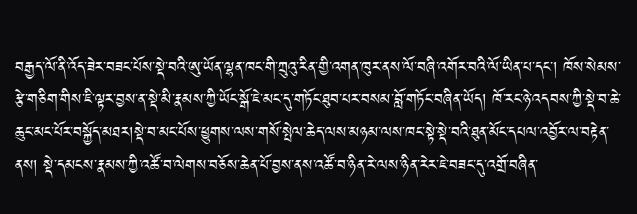བརྒྱད་ལོ་ནི་འོད་ཟེར་བཟང་པོས་སྡེ་བའི་ཨུ་ཡོན་ལྷན་ཁང་གི་ཀྲུའུ་རིན་གྱི་འགན་ཁུར་ནས་ལོ་བཞི་འགོར་བའི་ལོ་ཡིན་པ་དང་། ཁོས་སེམས་རྩེ་གཅིག་གིས་ཇི་ལྟར་བྱས་ན་སྡེ་མི་རྣམས་ཀྱི་ཡོང་སྒོ་ཇེ་མང་དུ་གཏོང་ཐུབ་པར་བསམ་བློ་གཏོང་བཞིན་ཡོད། ཁོ་རང་ཉེ་འདབས་ཀྱི་སྡེ་བ་ཆེ་ཆུང་མང་པོར་བསྐྱོད་མཐར།སྡེ་བ་མང་པོས་ཕྱུགས་ལས་གསོ་སྤེལ་ཆེད་ལས་མཉམ་ལས་ཁང་སྟེ་སྡེ་བའི་ཐུན་མོང་དཔལ་འབྱོར་ལ་བརྟེན་ནས། སྡེ་དམངས་རྣམས་ཀྱི་འཚོ་བ་ལེགས་བཅོས་ཆེན་པོ་བྱས་ནས་འཚོ་བ་ཉིན་རེ་ལས་ཉིན་རེར་ཇེ་བཟང་དུ་འགྲོ་བཞིན་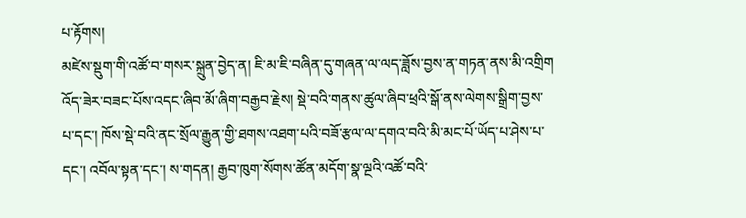པ་རྟོགས།
མཛེས་སྡུག་གི་འཚོ་བ་གསར་སྐྲུན་བྱེད་ན། ཇི་མ་ཇི་བཞིན་དུ་གཞན་ལ་ལད་ཟློས་བྱས་ན་གཏན་ནས་མི་འགྲིག
འོད་ཟེར་བཟང་པོས་འདང་ཞིབ་མོ་ཞིག་བརྒྱབ་རྗེས། སྡེ་བའི་གནས་ཚུལ་ཞིབ་ཕྲའི་སྒོ་ནས་ལེགས་སྒྲིག་བྱས་པ་དང་། ཁོས་སྡེ་བའི་ནང་སྲོལ་རྒྱུན་གྱི་ཐགས་འཐག་པའི་བཟོ་རྩལ་ལ་དགའ་བའི་མི་མང་པོ་ཡོད་པ་ཤེས་པ་དང་། འབོལ་སྟན་དང་། ས་གདན། རྒྱབ་ཁུག་སོགས་ཚོན་མདོག་སྣ་ལྔའི་འཚོ་བའི་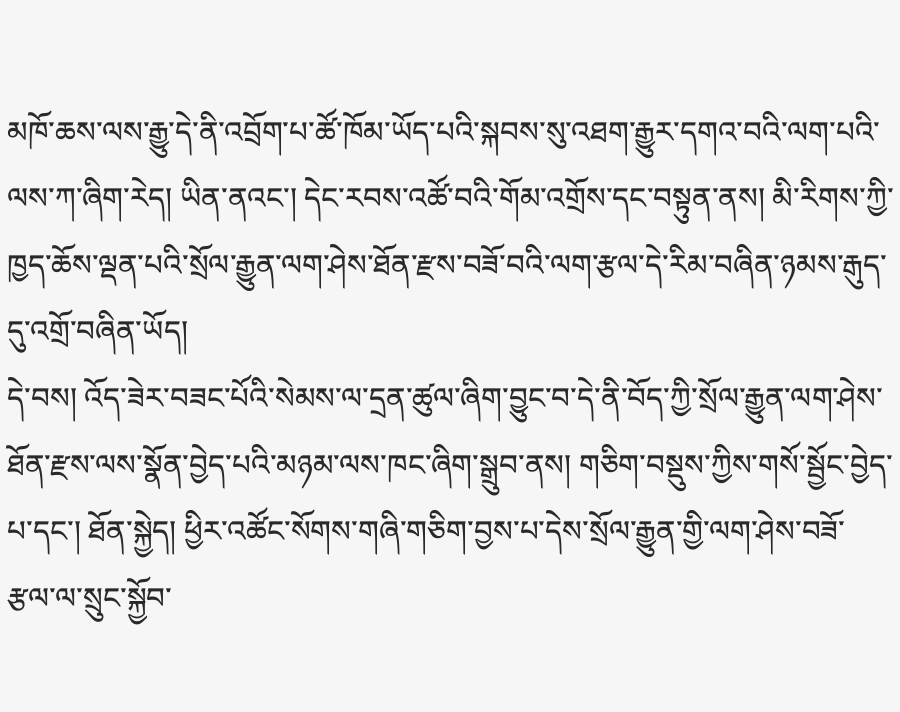མཁོ་ཆས་ལས་རྒྱུ་དེ་ནི་འབྲོག་པ་ཚོ་ཁོམ་ཡོད་པའི་སྐབས་སུ་འཐག་རྒྱུར་དགའ་བའི་ལག་པའི་ལས་ཀ་ཞིག་རེད། ཡིན་ནའང་། དེང་རབས་འཚོ་བའི་གོམ་འགྲོས་དང་བསྟུན་ནས། མི་རིགས་ཀྱི་ཁྱད་ཆོས་ལྡན་པའི་སྲོལ་རྒྱུན་ལག་ཤེས་ཐོན་རྫས་བཟོ་བའི་ལག་རྩལ་དེ་རིམ་བཞིན་ཉམས་རྒུད་དུ་འགྲོ་བཞིན་ཡོད།
དེ་བས། འོད་ཟེར་བཟང་པོའི་སེམས་ལ་དྲན་ཚུལ་ཞིག་བྱུང་བ་དེ་ནི་བོད་ཀྱི་སྲོལ་རྒྱུན་ལག་ཤེས་ཐོན་རྫས་ལས་སྣོན་བྱེད་པའི་མཉམ་ལས་ཁང་ཞིག་སྒྲུབ་ནས། གཅིག་བསྡུས་ཀྱིས་གསོ་སྦྱོང་བྱེད་པ་དང་། ཐོན་སྐྱེད། ཕྱིར་འཚོང་སོགས་གཞི་གཅིག་བྱས་པ་དེས་སྲོལ་རྒྱུན་གྱི་ལག་ཤེས་བཟོ་རྩལ་ལ་སྲུང་སྐྱོབ་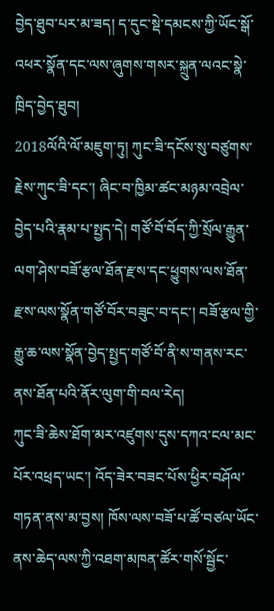བྱེད་ཐུབ་པར་མ་ཟད། ད་དུང་སྡེ་དམངས་ཀྱི་ཡོང་སྒོ་འཕར་སྣོན་དང་ལས་ཞུགས་གསར་སྐྲུན་ལའང་སྣེ་ཁྲིད་བྱེད་ཐུབ།
2018ལོའི་ལོ་མཇུག་ཏུ། ཀུང་ཟི་དངོས་སུ་བཙུགས་རྗེས་ཀུང་ཟི་དང་། ཞིང་བ་ཁྱིམ་ཚང་མཉམ་འབྲེལ་བྱེད་པའི་རྣམ་པ་སྤྱད་དེ། གཙོ་བོ་བོད་ཀྱི་སྲོལ་རྒྱུན་ལག་ཤེས་བཟོ་རྩལ་ཐོན་རྫས་དང་ཕྱུགས་ལས་ཐོན་རྫས་ལས་སྣོན་གཙོ་བོར་བཟུང་བ་དང་། བཟོ་རྩལ་གྱི་རྒྱུ་ཆ་ལས་སྣོན་བྱེད་སྤྱད་གཙོ་བོ་ནི་ས་གནས་རང་ནས་ཐོན་པའི་ནོར་ལུག་གི་བལ་རེད།
ཀུང་ཟི་ཆེས་ཐོག་མར་འཛུགས་དུས་དཀའ་ངལ་མང་པོར་འཕྲད་ཡང་། འོད་ཟེར་བཟང་པོས་ཕྱིར་བཤོལ་གཏན་ནས་མ་བྱས། ཁོས་ལས་བཟོ་པ་ཚོ་བཙལ་ཡོང་ནས་ཆེད་ལས་ཀྱི་འཐག་མཁན་ཚོར་གསོ་སྦྱོང་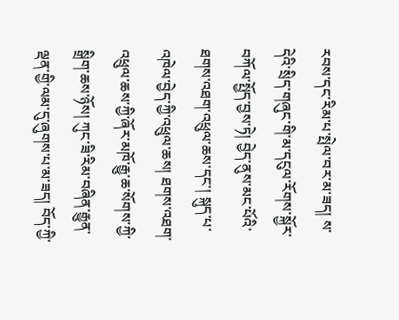རབས་དང་རིམ་པ་སྤེལ་བར་མ་ཟད། ས་དེའི་སྲིད་གཞུང་གི་མ་དངུལ་རོགས་སྐྱོར་བཀོལ་སྤྱོད་བྱས་ཏེ། བྱེད་ནུས་མང་པོའི་ཐགས་འཐག་འཕྲུལ་ཆས་དང་། སྐུད་པ་འཁེལ་བྱེད་ཀྱི་འཕྲུལ་ཆས། ཐགས་འཐག་འཕྲུལ་ཆས་ཀྱི་ཞོར་མཁོ་རྒྱུ་ཆ་སོགས་ཀྱི་སྒྲིག་ཆས་ཉོས། ཀུང་ཟི་རིམ་བཞིན་རྒྱུན་ལྡན་གྱི་ལམ་དུ་ཞུགས་པ་མ་ཟད། བོད་ཀྱི་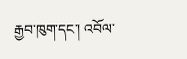རྒྱབ་ཁུག་དང་། འབོལ་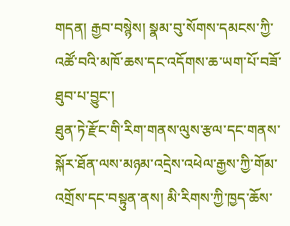གདན། རྒྱབ་བསྙེས། སྣམ་བུ་སོགས་དམངས་ཀྱི་འཚོ་བའི་མཁོ་ཆས་དང་འདོགས་ཆ་ཡག་པོ་བཟོ་ཐུབ་པ་བྱུང་།
ཐུན་ཏེ་རྫོང་གི་རིག་གནས་ལུས་རྩལ་དང་གནས་སྐོར་ཐོན་ལས་མཉམ་འདྲེས་འཕེལ་རྒྱས་ཀྱི་གོམ་འགྲོས་དང་བསྟུན་ནས། མི་རིགས་ཀྱི་ཁྱད་ཆོས་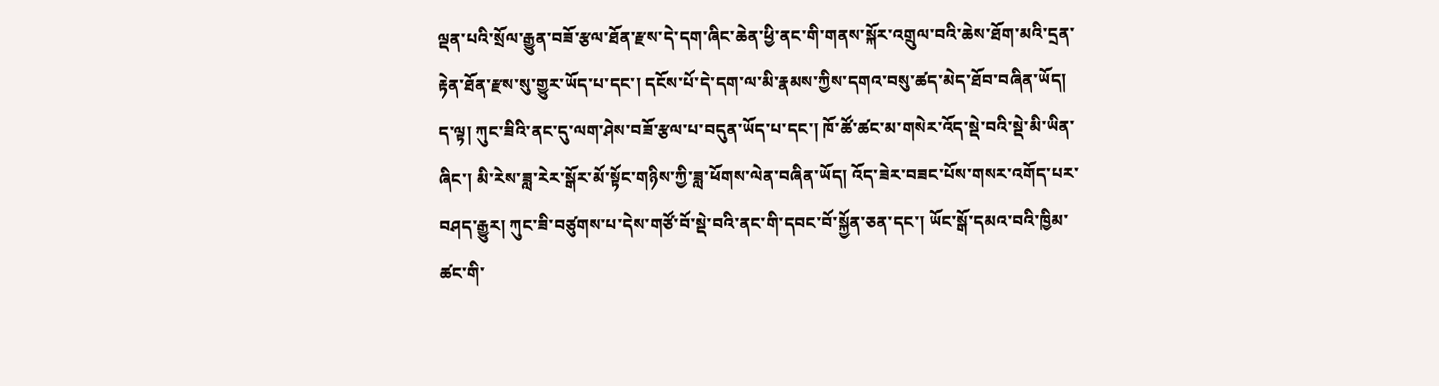ལྡན་པའི་སྲོལ་རྒྱུན་བཟོ་རྩལ་ཐོན་རྫས་དེ་དག་ཞིང་ཆེན་ཕྱི་ནང་གི་གནས་སྐོར་འགྲུལ་བའི་ཆེས་ཐོག་མའི་དྲན་རྟེན་ཐོན་རྫས་སུ་གྱུར་ཡོད་པ་དང་། དངོས་པོ་དེ་དག་ལ་མི་རྣམས་ཀྱིས་དགའ་བསུ་ཚད་མེད་ཐོབ་བཞིན་ཡོད།
ད་ལྟ། ཀུང་ཟིའི་ནང་དུ་ལག་ཤེས་བཟོ་རྩལ་པ་བདུན་ཡོད་པ་དང་། ཁོ་ཚོ་ཚང་མ་གསེར་འོད་སྡེ་བའི་སྡེ་མི་ཡིན་ཞིང་། མི་རེས་ཟླ་རེར་སྒོར་མོ་སྟོང་གཉིས་ཀྱི་ཟླ་ཕོགས་ལེན་བཞིན་ཡོད། འོད་ཟེར་བཟང་པོས་གསར་འགོད་པར་བཤད་རྒྱུར། ཀུང་ཟི་བཙུགས་པ་དེས་གཙོ་བོ་སྡེ་བའི་ནང་གི་དབང་བོ་སྐྱོན་ཅན་དང་། ཡོང་སྒོ་དམའ་བའི་ཁྱིམ་ཚང་གི་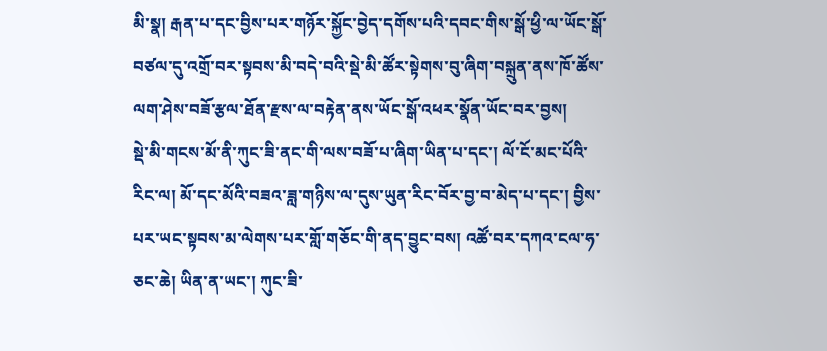མི་སྣ། རྒན་པ་དང་བྱིས་པར་གཉོར་སྐྱོང་བྱེད་དགོས་པའི་དབང་གིས་སྒོ་ཕྱི་ལ་ཡོང་སྒོ་བཙལ་དུ་འགྲོ་བར་སྟབས་མི་བདེ་བའི་སྡེ་མི་ཚོར་སྟེགས་བུ་ཞིག་བསྐྲུན་ནས་ཁོ་ཚོས་ལག་ཤེས་བཟོ་རྩལ་ཐོན་རྫས་ལ་བརྟེན་ནས་ཡོང་སྒོ་འཕར་སྣོན་ཡོང་བར་བྱས།
སྡེ་མི་གངས་མོ་ནི་ཀུང་ཟི་ནང་གི་ལས་བཟོ་པ་ཞིག་ཡིན་པ་དང་། ལོ་ངོ་མང་པོའི་རིང་ལ། མོ་དང་མོའི་བཟའ་ཟླ་གཉིས་ལ་དུས་ཡུན་རིང་བོར་བྱ་བ་མེད་པ་དང་། བྱིས་པར་ཡང་སྟབས་མ་ལེགས་པར་གློ་གཅོང་གི་ནད་བྱུང་བས། འཚོ་བར་དཀའ་ངལ་ཧ་ཅང་ཆེ། ཡིན་ན་ཡང་། ཀུང་ཟི་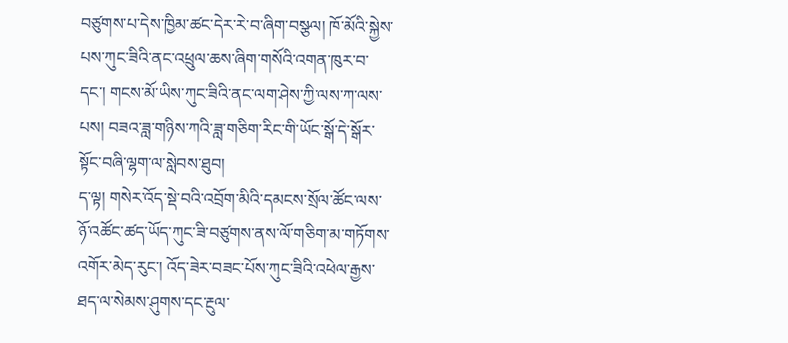བཙུགས་པ་དེས་ཁྱིམ་ཚང་དེར་རེ་བ་ཞིག་བསྩལ། ཁོ་མོའི་སྐྱེས་པས་ཀུང་ཟིའི་ནང་འཕྲུལ་ཆས་ཞིག་གསོའི་འགན་ཁུར་བ་དང་། གངས་མོ་ཡིས་ཀུང་ཟིའི་ནང་ལག་ཤེས་ཀྱི་ལས་ཀ་ལས་པས། བཟའ་ཟླ་གཉིས་ཀའི་ཟླ་གཅིག་རིང་གི་ཡོང་སྒོ་དེ་སྒོར་སྟོང་བཞི་ལྷག་ལ་སླེབས་ཐུབ།
ད་ལྟ། གསེར་འོད་སྡེ་བའི་འབྲོག་མིའི་དམངས་སྲོལ་ཚོང་ལས་ཉོ་འཚོང་ཚད་ཡོད་ཀུང་ཟི་བཙུགས་ནས་ལོ་གཅིག་མ་གཏོགས་འགོར་མེད་རུང་། འོད་ཟེར་བཟང་པོས་ཀུང་ཟིའི་འཕེལ་རྒྱས་ཐད་ལ་སེམས་ཤུགས་དང་རྔུལ་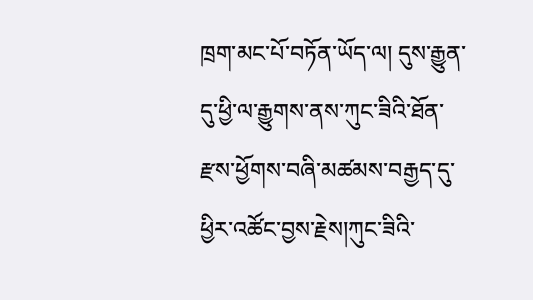ཁྲག་མང་པོ་བཏོན་ཡོད་ལ། དུས་རྒྱུན་དུ་ཕྱི་ལ་རྒྱུགས་ནས་ཀུང་ཟིའི་ཐོན་རྫས་ཕྱོགས་བཞི་མཚམས་བརྒྱད་དུ་ཕྱིར་འཚོང་བྱས་རྗེས།ཀུང་ཟིའི་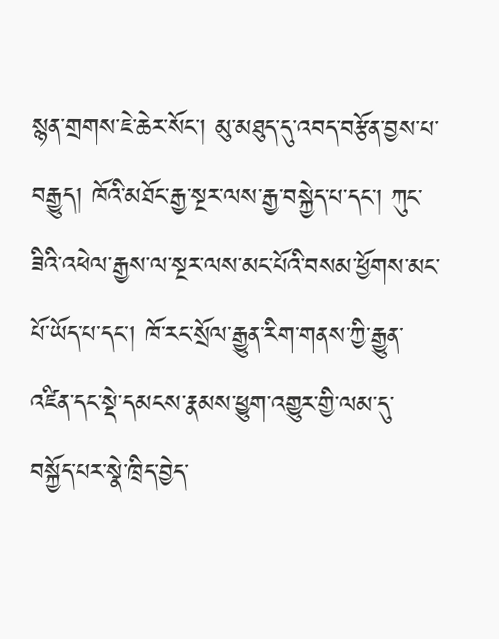སྙན་གྲགས་ཇེ་ཆེར་སོང་། མུ་མཐུད་དུ་འབད་བརྩོན་བྱས་པ་བརྒྱུད། ཁོའི་མཐོང་རྒྱ་སྔར་ལས་རྒྱ་བསྐྱེད་པ་དང་། ཀུང་ཟིའི་འཕེལ་རྒྱས་ལ་སྔར་ལས་མང་པོའི་བསམ་ཕྱོགས་མང་པོ་ཡོད་པ་དང་། ཁོ་རང་སྲོལ་རྒྱུན་རིག་གནས་ཀྱི་རྒྱུན་འཛིན་དང་སྡེ་དམངས་རྣམས་ཕྱུག་འགྱུར་གྱི་ལམ་དུ་བསྐྱོད་པར་སྣེ་ཁྲིད་བྱེད་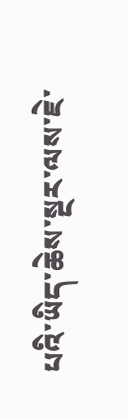པའི་ཡིད་ཆེས་སྔར་ལས་ཇེ་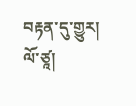བརྟན་དུ་གྱུར།
ལོ་ཙཱ།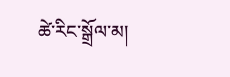ཚེ་རིང་སྒྲོལ་མ།